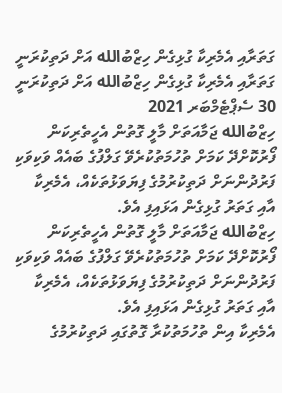ގަތަރާއި އެމެރިކާ ގުޅިގެން ހިޒްބުالله އަށް ދަތިކުރަނީ
ގަތަރާއި އެމެރިކާ ގުޅިގެން ހިޒްބުالله އަށް ދަތިކުރަނީ
30 ސެޕްޓެމްބަރ 2021
ހިޒްބުالله ޖަމާއަތަށް މާލީ ގޮތުން އެހީތެރިކަން ފޯރުކޮށްދޭ ކަމަށް ތުހުމަތުކުރެވޭ ގަލްފުގެ ބައެއް ވަކިވަކި ފަރުދުންނަށް ދަތިކުރުމުގެ ފިޔަވަޅުތަކެއް، އެމެރިކާ އާއި ގަތަރު ގުޅިގެން އަޅައިފި އެވެ.
ހިޒްބުالله ޖަމާއަތަށް މާލީ ގޮތުން އެހީތެރިކަން ފޯރުކޮށްދޭ ކަމަށް ތުހުމަތުކުރެވޭ ގަލްފުގެ ބައެއް ވަކިވަކި ފަރުދުންނަށް ދަތިކުރުމުގެ ފިޔަވަޅުތަކެއް، އެމެރިކާ އާއި ގަތަރު ގުޅިގެން އަޅައިފި އެވެ.
އެމެރިކާ އިން ތުހުމަތުކުރާ ގޮތުގައި ދަތިކުރުމުގެ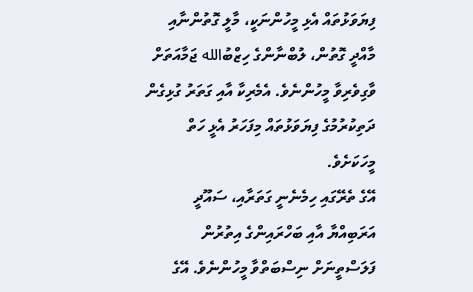ފިޔަވަޅުތައް އެޅި މީހުންނަކީ، މާލީ ގޮތުންނާއި މާއްދީ ގޮތުން، ލުބްނާންގެ ހިޒްބުالله ޖަމާއަތަށް ވާގިވެރިވާ މީހުންނެވެ. އެމެރިކާ އާއި ގަތަރު ގުޅިގެން ދަތިކުރުމުގެ ފިޔަވަޅުތައް މިފަހަރު އެޅީ ހަތް މީހަކަށެވެ.
އޭގެ ތެރޭގައި ހިމެނެނީ ގަތަރާއި، ސައޫދީ އަރަބިއްޔާ އާއި ބަހްރައިންގެ އިތުރުން ފަލަސްތީނަށް ނިސްބަތްވާ މީހުންނެވެ. އޭގެ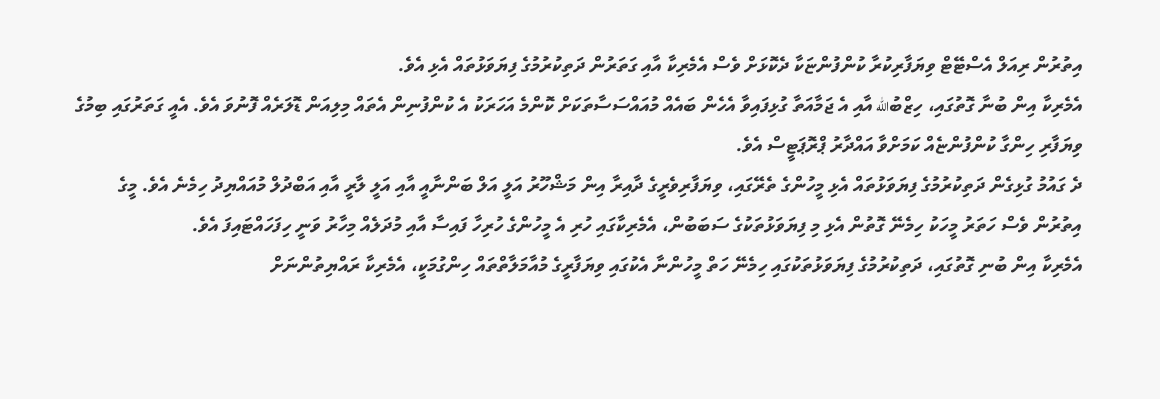އިތުރުން ރިއަލް އެސްޓޭޓް ވިޔަފާރިކުރާ ކުންފުންޏަކާ ދެކޮޅަށް ވެސް އެމެރިކާ އާއި ގަތަރުން ދަތިކުރުމުގެ ފިޔަވަޅުތައް އެޅި އެވެ.
އެމެރިކާ އިން ބުނާ ގޮތުގައި، ހިޒްބުالله އާއި އެ ޖަމާއަތާ ގުޅިފައިވާ އެހެން ބައެއް މުއައްސަސާތަކަށް ކޮންމެ އަހަރަކު އެ ކުންފުނިން އެތައް މިލިއަން ޑޮލަރެއް ފޮނުވަ އެވެ. އެއީ ގަތަރުގައި ބިމުގެ ވިޔަފާރި ހިންގާ ކުންފުންޏެއް ކަމަށްވާ އައްދާރު ޕްރޮޕަޓީސް އެވެ.
ދެ ގައުމު ގުޅިގެން ދަތިކުރުމުގެ ފިޔަވަޅުތައް އެޅި މީހުންގެ ތެރޭގައި، ވިޔަފާރިވެރީގެ ދާއިރާ އިން މަޝްހޫރު އަލީ އަލް ބަންނާއީ އާއި އަލީ ލާރީ އާއި އަބްދުލް މުއައްޔިދު ހިމެނެ އެވެ. މީގެ އިތުރުން ވެސް ހަތަރު މީހަކު ހިމެނޭ ގޮތުން އެޅި މި ފިޔަވަޅުތަކުގެ ސަބަބުން، އެމެރިކާގައި ހުރި އެ މީހުންގެ ހުރިހާ ފައިސާ އާއި މުދަލެއް މިހާރު ވަނީ ހިފަހައްޓައިފަ އެވެ.
އެމެރިކާ އިން ބުނި ގޮތުގައި، ދަތިކުރުމުގެ ފިޔަވަޅުތަކުގައި ހިމެނޭ ހަތް މީހުންނާ އެކުގައި ވިޔަފާރީގެ މުއާމަލާތްތައް ހިންގުމަކީ، އެމެރިކާ ރައްޔިތުންނަށް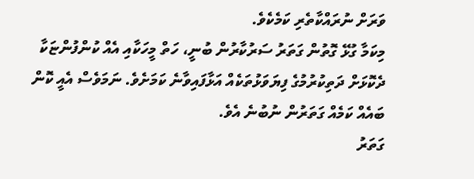ވަރަށް ނުރައްކާތެރި ކަމެކެވެ.
މިކަމާ ގުޅޭ ގޮތުން ގަތަރު ސަރުކާރުން ބުނީ، ހަތް މީހަކާއި އެއް ކުންފުންޏަކާ ދެކޮޅަށް ދަތިކުރުމުގެ ފިޔަވަޅުތަކެއް އަޅާފައިވާނެ ކަމަށެވެ. ނަމަވެސް އެއީ ކޮން ބައެއް ކަމެއް ގަތަރުން ނުބުނެ އެވެ.
ގަތަރު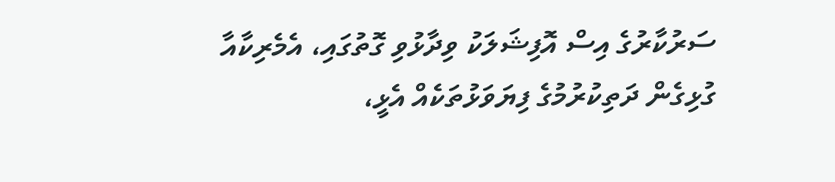ސަރުކާރުގެ އިސް އޮފިޝަލަކު ވިދާޅުވި ގޮތުގައި، އެމެރިކާއާ ގުޅިގެން ދަތިކުރުމުގެ ފިޔަވަޅުތަކެއް އެޅީ،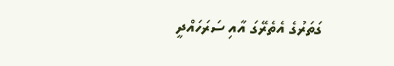ގަތަރުގެ އެތެރޭގަ އާއި ސަރަހައްދީ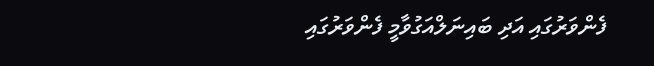ފެންވަރުގައި އަދި ބައިނަލްއަގުވާމީ ފެންވަރުގައި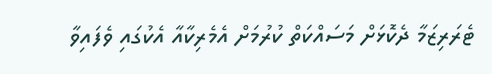ޓެރަރިޒަމާ ދެކޮޅަށް މަސައްކަތް ކުރުމަށް އެމެރިކާއާ އެކުގައި ވެފައިވާ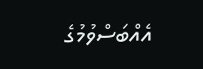އެއްބަސްވުމުގެ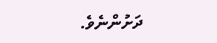ދަށުންނެވެ.